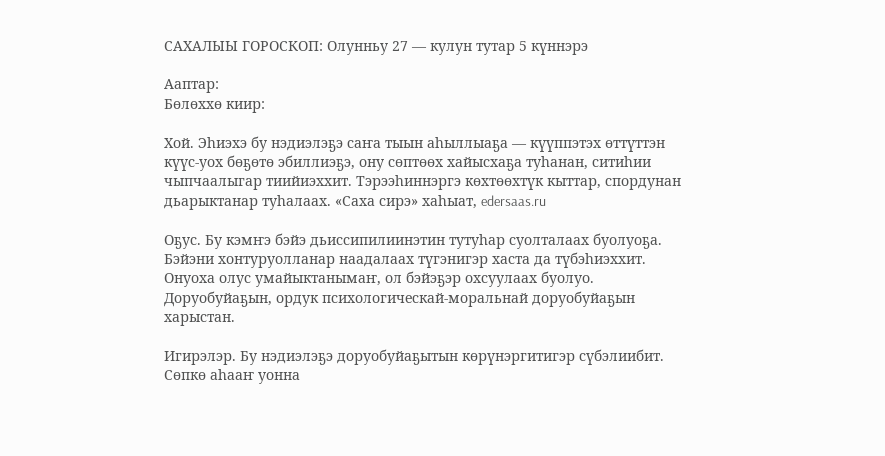САХАЛЫЫ ГОРОСКОП: Олунньу 27 — кулун тутар 5 күннэрэ

Ааптар:
Бөлөххө киир:

Хой. Эһиэхэ бу нэдиэлэҕэ саҥа тыын аһыллыаҕа — күүппэтэх өттүттэн күүс-уох бөҕөтө эбиллиэҕэ, ону сөптөөх хайысхаҕа туһанан, ситиһии чыпчаалыгар тиийиэххит. Тэрээһиннэргэ көхтөөхтүк кыттар, спордунан дьарыктанар туһалаах. «Саха сирэ» хаһыат, edersaas.ru

Оҕус. Бу кэмҥэ бэйэ дьиссипилиинэтин тутуһар суолталаах буолуоҕа. Бэйэни хонтуруолланар наадалаах түгэнигэр хаста да түбэһиэххит. Онуоха олус умайыктанымаҥ, ол бэйэҕэр охсуулаах буолуо. Доруобуйаҕын, ордук психологическай-моральнай доруобуйаҕын харыстан.

Игирэлэр. Бу нэдиэлэҕэ доруобуйаҕытын көрүнэргитигэр сүбэлиибит. Сөпкө аһааҥ уонна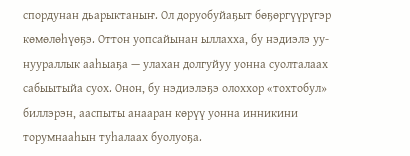спордунан дьарыктаныҥ. Ол доруобуйаҕыт бөҕөргүүрүгэр көмөлөһүөҕэ. Оттон уопсайынан ыллахха, бу нэдиэлэ уу-нуураллык ааһыаҕа — улахан долгуйуу уонна суолталаах сабыытыйа суох. Онон, бу нэдиэлэҕэ олоххор «тохтобул» биллэрэн, ааспыты анааран көрүү уонна инникини торумнааһын туһалаах буолуоҕа.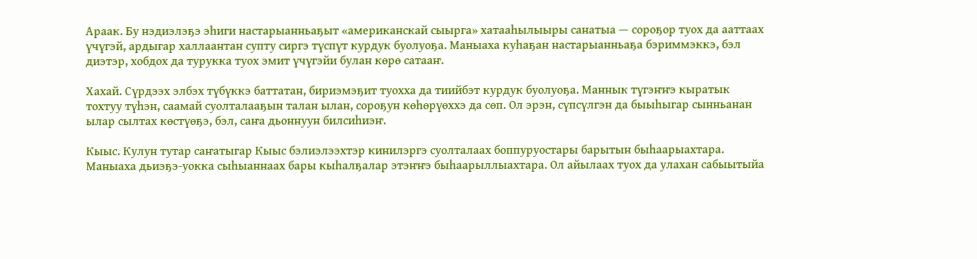Араак. Бу нэдиэлэҕэ эһиги настарыанньаҕыт «американскай сыырга» хатааһылыыры санатыа — сороҕор туох да ааттаах үчүгэй, ардыгар халлаантан супту сиргэ түспүт курдук буолуоҕа. Маныаха куһаҕан настарыанньаҕа бэриммэккэ, бэл диэтэр, хобдох да турукка туох эмит үчүгэйи булан көрө сатааҥ.

Хахай. Сүрдээх элбэх түбүккэ баттатан, бириэмэҕит туохха да тиийбэт курдук буолуоҕа. Маннык түгэҥҥэ кыратык тохтуу түһэн, саамай суолталааҕын талан ылан, сороҕун көһөрүөххэ да сөп. Ол эрэн, сүпсүлгэн да быыһыгар сынньанан ылар сылтах көстүөҕэ, бэл, саҥа дьоннуун билсиһиэҥ.

Кыыс. Кулун тутар саҥатыгар Кыыс бэлиэлээхтэр кинилэргэ суолталаах боппуруостары барытын быһаарыахтара. Маныаха дьиэҕэ-уокка сыһыаннаах бары кыһалҕалар этэҥҥэ быһаарыллыахтара. Ол айылаах туох да улахан сабыытыйа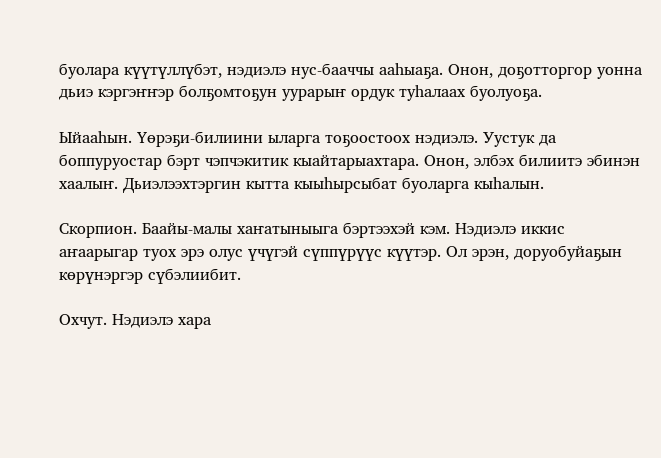буолара күүтүллүбэт, нэдиэлэ нус-бааччы ааһыаҕа. Онон, доҕотторгор уонна дьиэ кэргэҥҥэр болҕомтоҕун уурарыҥ ордук туһалаах буолуоҕа.

Ыйааһын. Үөрэҕи-билиини ыларга тоҕоостоох нэдиэлэ. Уустук да боппуруостар бэрт чэпчэкитик кыайтарыахтара. Онон, элбэх билиитэ эбинэн хаалыҥ. Дьиэлээхтэргин кытта кыыһырсыбат буоларга кыһалын.

Скорпион. Баайы-малы хаҥатыныыга бэртээхэй кэм. Нэдиэлэ иккис аҥаарыгар туох эрэ олус үчүгэй сүппүрүүс күүтэр. Ол эрэн, доруобуйаҕын көрүнэргэр сүбэлиибит.

Охчут. Нэдиэлэ хара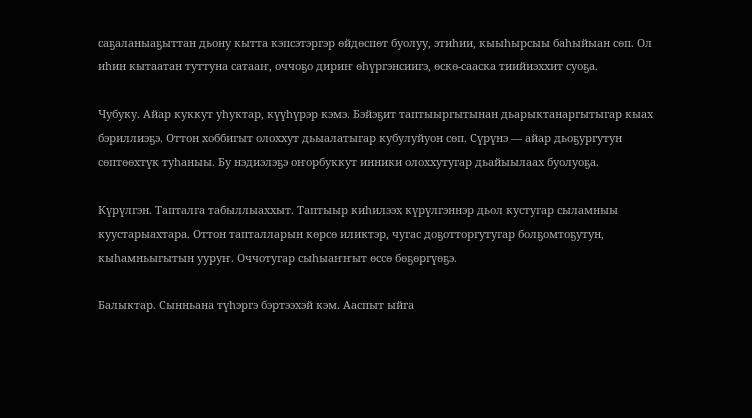саҕаланыаҕыттан дьону кытта кэпсэтэргэр өйдөспөт буолуу, этиһии, кыыһырсыы баһыйыан сөп. Ол иһин кытаатан туттуна сатааҥ, оччоҕо дириҥ өһүргэнсиигэ, өскө-сааска тиийиэххит суоҕа.

Чубуку. Айар куккут уһуктар, күүһүрэр кэмэ. Бэйэҕит таптыыргытынан дьарыктанаргытыгар кыах бэриллиэҕэ. Оттон хоббигыт олоххут дьыалатыгар кубулуйуон сөп. Сүрүнэ — айар дьоҕургутун сөптөөхтүк туһаныы. Бу нэдиэлэҕэ оҥорбуккут инники олоххутугар дьайыылаах буолуоҕа.

Күрүлгэн. Тапталга табыллыаххыт. Таптыыр киһилээх күрүлгэннэр дьол кустугар сыламныы куустарыахтара. Оттон тапталларын көрсө иликтэр, чугас доҕотторгутугар болҕомтоҕутун, кыһамньыгытын ууруҥ. Оччотугар сыһыаҥҥыт өссө бөҕөргүөҕэ.

Балыктар. Сынньана түһэргэ бэртээхэй кэм. Ааспыт ыйга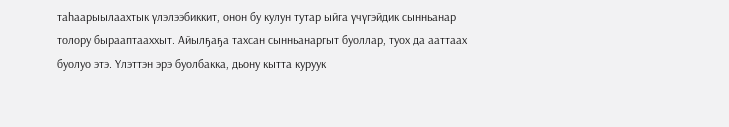таһаарыылаахтык үлэлээбиккит, онон бу кулун тутар ыйга үчүгэйдик сынньанар толору бырааптааххыт. Айылҕаҕа тахсан сынньанаргыт буоллар, туох да ааттаах буолуо этэ. Үлэттэн эрэ буолбакка, дьону кытта куруук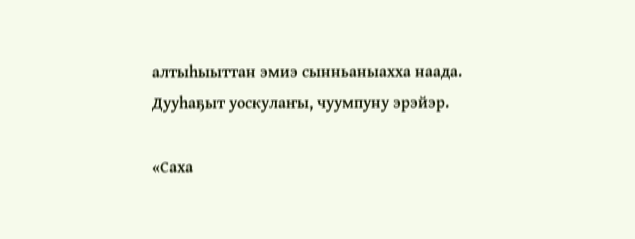алтыһыыттан эмиэ сынньаныахха наада. Дууһаҕыт уоскулаҥы, чуумпуну эрэйэр.

«Саха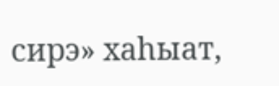сирэ» хаһыат,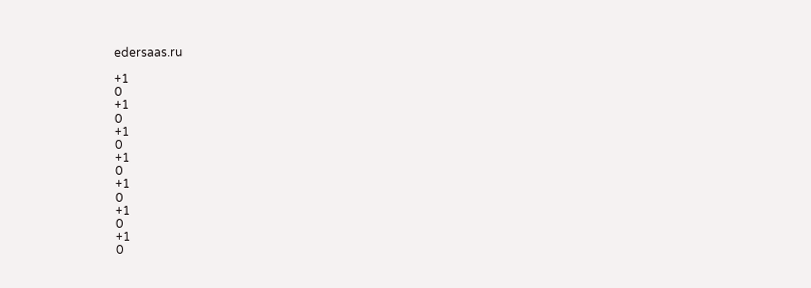edersaas.ru

+1
0
+1
0
+1
0
+1
0
+1
0
+1
0
+1
0